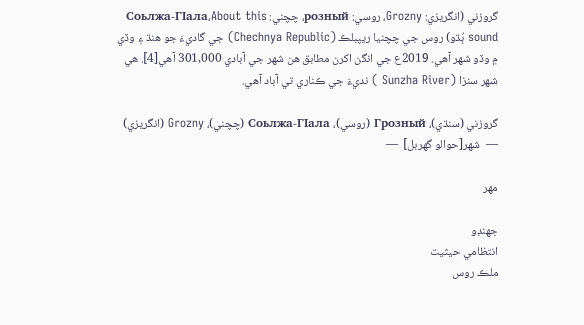گروزني (انگريزي: Grozny، روسي: розный، چچني: Соьлжа-ГӀала،About this sound ٻُڌو) روس جي چچنيا ريپبلڪ (Chechnya Republic) جي گاديءَ جو ھنڌ ۽ وڏي ۾ وڏو شھر آھي. 2019ع جي انگن اکرن مطابق ھن شھر جي آبادي 301,000 آھي[4]. ھي شھر سنزا (Sunzha River ) نديءَ جي ڪناري تي آباد آھي.

گروزني (سنڌي)، Грозный (روسي)، Соьлжа-ГӀала (چچني)، Grozny (انگريزي)
—  شھر[حوالو گهربل]  —

مھر

جھنڊو
انتظامي حیثیت
ملڪ روس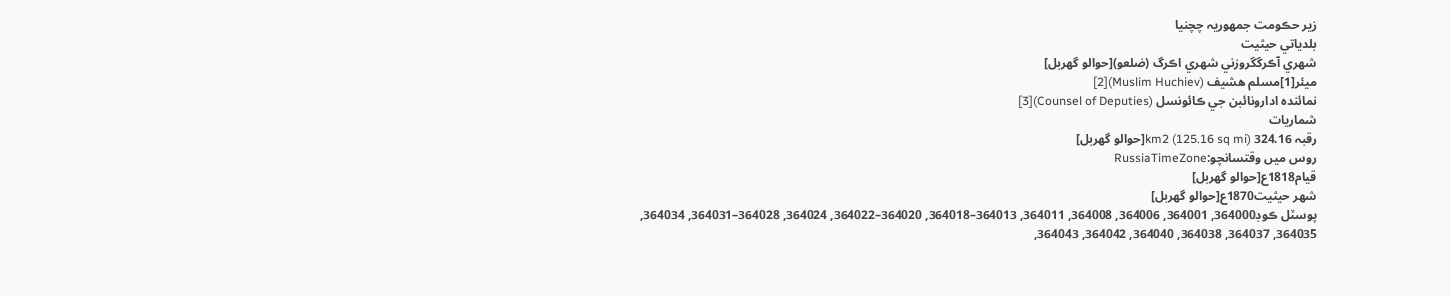زير حڪومت جمھوريہ چچنيا
بلدیاتي حیثیت
شھري آڪرگگروزني شھري اڪرگ (ضلعو)[حوالو گهربل]
ميئر[1]مسلم ھشيف (Muslim Huchiev)[2]
نمائندہ ادارونائبن جي ڪائونسل (Counsel of Deputies)[3]
شماریات
رقبہ 324.16 km2 (125.16 sq mi)[حوالو گهربل]
روس میں وقتسانچو:RussiaTimeZone
قيام1818ع[حوالو گهربل]
شھر حیثیت1870ع[حوالو گهربل]
پوسٽل ڪوڊ364000, 364001, 364006, 364008, 364011, 364013–364018, 364020–364022, 364024, 364028–364031, 364034, 364035, 364037, 364038, 364040, 364042, 364043,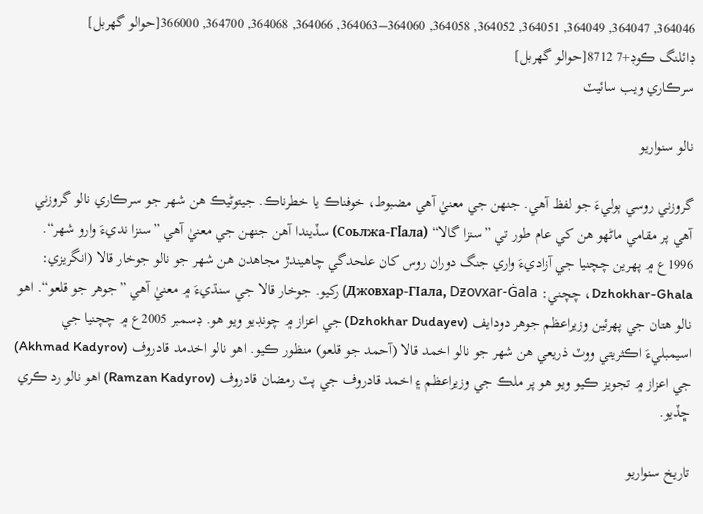364046, 364047, 364049, 364051, 364052, 364058, 364060–364063, 364066, 364068, 364700, 366000[حوالو گهربل]
ڊائلنگ ڪوڊ+7 8712[حوالو گهربل]
سرڪاري ویب سائيٽ

نالو سنواريو

گروزني روسي ٻوليءَ جو لفظ آھي. جنھن جي معنيٰ آھي مضبوط، خوفناڪ يا خطرناڪ. جيتوڻيڪ ھن شھر جو سرڪاري نالو گروزني آھي پر مقامي ماڻھو ھن کي عام طور تي ”سنزا گالا“ (Соьлжа-Гӏала) سڏيندا آھن جنھن جي معنيٰ آھي ”سنزا نديءَ وارو شھر“. 1996ع ۾ پھرين چچنيا جي آزاديءَ واري جنگ دوران روس کان علحدگي چاھيندڙ مجاھدن ھن شھر جو نالو جوخار قالا (انگريزي: Dzhokhar-Ghala، چچني: Джовхар-ГӀала, Dƶovxar-Ġala) رکيو. جوخار قالا جي سنڌيءَ ۾ معنيٰ آھي ”جوھر جو قلعو“. اھو نالو ھتان جي پھرئين وزيراعظم جوھر دودايف (Dzhokhar Dudayev) جي اعزاز ۾ چونڊيو ويو ھو. ڊسمبر 2005ع ۾ چچنيا جي اسيمبليءَ اڪثريتي ووٽ ذريعي ھن شھر جو نالو اخمد قالا (آحمد جو قلعو) منظور ڪيو. اھو نالو اخدمد قادروف (Akhmad Kadyrov) جي اعزاز ۾ تجويز ڪيو ويو ھو پر ملڪ جي وزيراعظم ۽ اخمد قادروف جي پٽ رمضان قادروف (Ramzan Kadyrov) اھو نالو رد ڪري ڇڏيو.

تاريخ سنواريو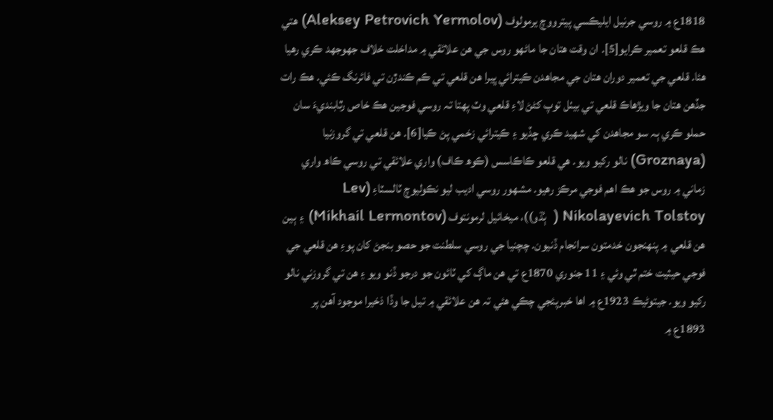1818ع ۾ روسي جرنيل ايليڪسي پيترووچ يرمولوف (Aleksey Petrovich Yermolov) ھتي ھڪ قلعو تعمير ڪرايو[5]. ان وقت ھتان جا ماڻھو روس جي ھن علائقي ۾ مداخلت خلاف جھوجھد ڪري رھيا ھئا. قلعي جي تعمير دوران ھتان جي مجاھدن ڪيترائي ڀيرا ھن قلعي تي ڪم ڪندڙن تي فائرنگ ڪئي. ھڪ رات جڏھن ھتان جا ويڙھاڪ قلعي تي بيٺل توپ کڻڻ لاءِ قلعي وٽ پھتا تہ روسي فوجين ھڪ خاص رٿابنديءَ سان حملو ڪري ٻہ سو مجاھدن کي شھيد ڪري ڇڏيو ۽ ڪيترائي زخمي پڻ ڪيا[6]. ھن قلعي تي گروزنيا (Groznaya) نالو رکيو ويو. ھي قلعو ڪاڪاسس (ڪوھ ڪاف) واري علائقي تي روسي ڪاھ واري زماني ۾ روس جو ھڪ اھم فوجي مرڪز رھيو. مشھور روسي اديب ليو نڪوليوچ ٽالسٽاءِ (Lev Nikolayevich Tolstoy (  ٻُڌو))، ميخائيل لرمونتوف (Mikhail Lermontov) ۽ ٻين ھن قلعي ۾ پنھنجون خدمتون سرانجام ڏنيون. چچنيا جي روسي سلطنت جو حصو بنجڻ کان پوءِ ھن قلعي جي فوجي حيثيت ختم ٿي وئي ۽ 11 جنوري 1870ع تي ھن ماڳ کي ٽائون جو درجو ڏنو ويو ۽ ھن تي گروزني نالو رکيو ويو. جيتوڻيڪ 1923ع ۾ اھا خبرپئجي چڪي ھئي تہ ھن علائقي ۾ تيل جا وڏا ذخيرا موجود آھن پر 1893ع ۾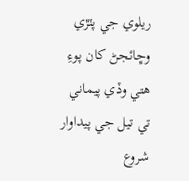ريلوي جي پٽڙي وڇائجڻ کان پوءِ ھتي وڏي پيماني تي تيل جي پيداوار شروع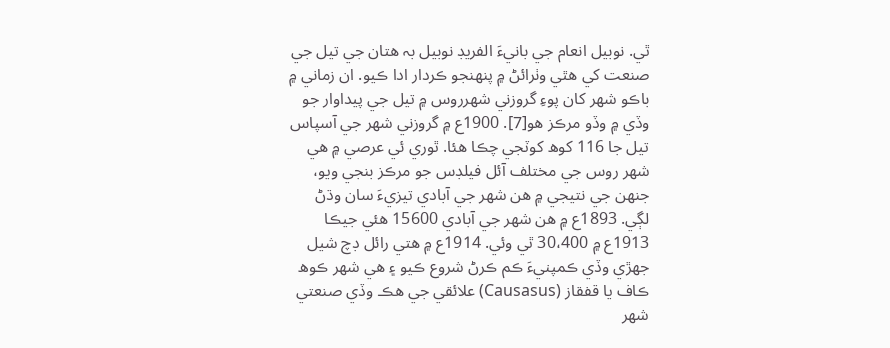ٿي. نوبيل انعام جي بانيءَ الفريڊ نوبيل بہ ھتان جي تيل جي صنعت کي ھٿي وٺرائڻ ۾ پنھنجو ڪردار ادا ڪيو. ان زماني ۾ باڪو شھر کان پوءِ گروزني شھرروس ۾ تيل جي پيداوار جو وڏي ۾ وڏو مرڪز ھو[7]. 1900ع ۾ گروزني شھر جي آسپاس تيل جا 116 کوھ کوٽجي چڪا ھئا. ٿوري ئي عرصي ۾ ھي شھر روس جي مختلف آئل فيلڊس جو مرڪز بنجي ويو، جنھن جي نتيجي ۾ ھن شھر جي آبادي تيزيءَ سان وڌڻ لڳي. 1893ع ۾ ھن شھر جي آبادي 15600 ھئي جيڪا 1913ع ۾ 30،400 ٿي وئي. 1914ع ۾ ھتي رائل ڊچ شيل جھڙي وڏي ڪمپنيءَ ڪم ڪرڻ شروع ڪيو ۽ ھي شھر ڪوھ ڪاف يا قفقاز (Causasus) علائقي جي ھڪ وڏي صنعتي شھر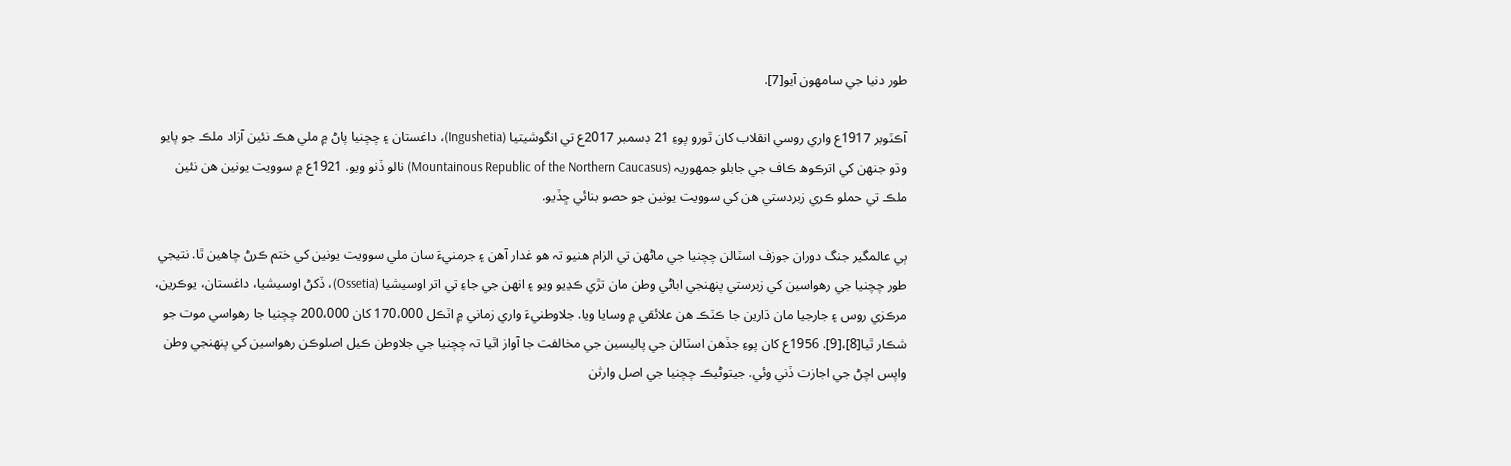طور دنيا جي سامھون آيو[7].

آڪٽوبر 1917ع واري روسي انقلاب کان ٿورو پوءِ 21 ڊسمبر 2017ع تي انگوشيتيا (Ingushetia)، داغستان ۽ چچنيا پاڻ ۾ ملي ھڪ نئين آزاد ملڪ جو پايو وڌو جنھن کي اترڪوھ ڪاف جي جابلو جمھوريہ (Mountainous Republic of the Northern Caucasus) نالو ڏنو ويو. 1921ع ۾ سوويت يونين ھن نئين ملڪ تي حملو ڪري زبردستي ھن کي سوويت يونين جو حصو بنائي ڇڏيو.

ٻي عالمگير جنگ دوران جوزف اسٽالن چچنيا جي ماڻھن تي الزام ھنيو تہ ھو غدار آھن ۽ جرمنيءَ سان ملي سوويت يونين کي ختم ڪرڻ چاھين ٿا. نتيجي طور چچنيا جي رھواسين کي زبرستي پنھنجي اباڻي وطن مان تڙي ڪڍيو ويو ۽ انھن جي جاءِ تي اتر اوسيشيا (Ossetia)، ڏکڻ اوسيشيا، داغستان، يوڪرين، مرڪزي روس ۽ جارجيا مان ڌارين جا ڪٽڪ ھن علائقي ۾ وسايا ويا. جلاوطنيءَ واري زماني ۾ اٽڪل 170،000 کان 200،000 چچنيا جا رھواسي موت جو شڪار ٿيا[8]،[9]. 1956ع کان پوءِ جڏھن اسٽالن جي پاليسين جي مخالفت جا آواز اٿيا تہ چچنيا جي جلاوطن ڪيل اصلوڪن رھواسين کي پنھنجي وطن واپس اچڻ جي اجازت ڏني وئي. جيتوڻيڪ چچنيا جي اصل وارثن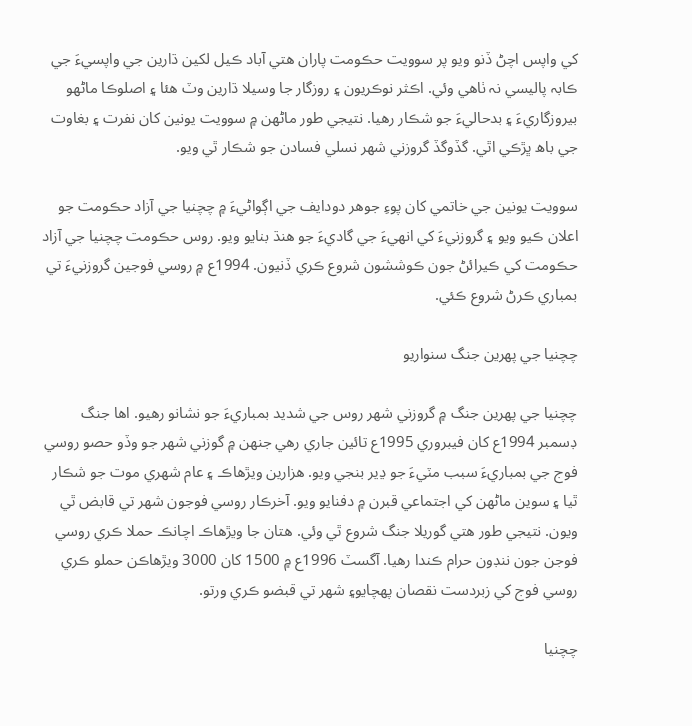کي واپس اچڻ ڏنو ويو پر سوويت حڪومت پاران ھتي آباد ڪيل لکين ڌارين جي واپسيءَ جي ڪابہ پاليسي نہ ٺاھي وئي. اڪثر نوڪريون ۽ روزگار جا وسيلا ڌارين وٽ ھئا ۽ اصلوڪا ماڻھو بيروزگاريءَ ۽ بدحاليءَ جو شڪار رھيا. نتيجي طور ماڻھن ۾ سوويت يونين کان نفرت ۽ بغاوت جي باھ ڀڙڪي اٿي. گڏوگڏ گروزني شھر نسلي فسادن جو شڪار ٿي ويو.

سوويت يونين جي خاتمي کان پوءِ جوھر دودايف جي اڳواڻيءَ ۾ چچنيا جي آزاد حڪومت جو اعلان ڪيو ويو ۽ گروزنيءَ کي انھيءَ جي گاديءَ جو ھنڌ بنايو ويو. روس حڪومت چچنيا جي آزاد حڪومت کي ڪيرائڻ جون ڪوششون شروع ڪري ڏنيون. 1994ع ۾ روسي فوجين گروزنيءَ تي بمباري ڪرڻ شروع ڪئي.

چچنيا جي پھرين جنگ سنواريو

چچنيا جي پھرين جنگ ۾ گروزني شھر روس جي شديد بمباريءَ جو نشانو رھيو. اھا جنگ ڊسمبر 1994ع کان فيبروري 1995ع تائين جاري رھي جنھن ۾ گوزني شھر جو وڏو حصو روسي فوج جي بمباريءَ سبب مٽيءَ جو ڍير بنجي ويو. ھزارين ويڙھاڪ ۽ عام شھري موت جو شڪار ٿيا ۽ سوين ماڻھن کي اجتماعي قبرن ۾ دفنايو ويو. آخرڪار روسي فوجون شھر تي قابض ٿي ويون. نتيجي طور ھتي گوريلا جنگ شروع ٿي وئي. ھتان جا ويڙھاڪ اچانڪ حملا ڪري روسي فوجن جون ننڊون حرام ڪندا رھيا. آگسٽ 1996ع ۾ 1500 کان 3000 ويڙھاڪن حملو ڪري روسي فوج کي زبردست نقصان پھچايو۽ شھر تي قبضو ڪري ورتو.

چچنيا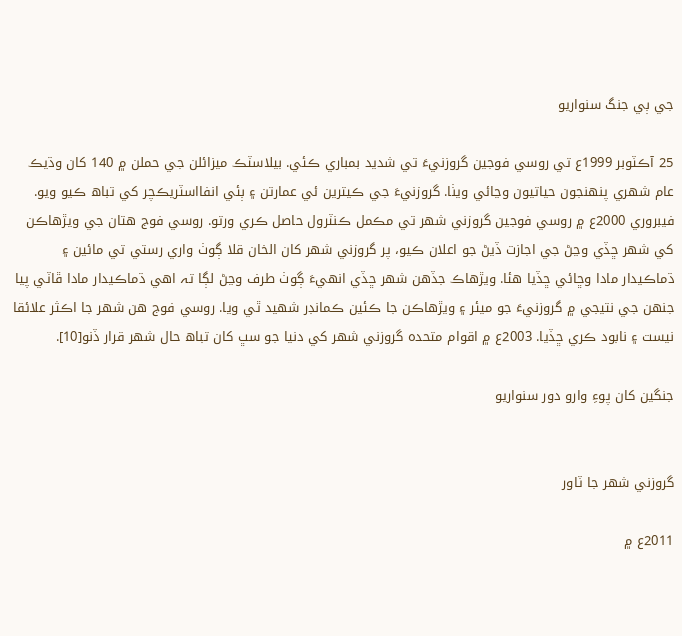جي ٻي جنگ سنواريو

25 آڪٽوبر 1999ع تي روسي فوجين گروزنيءَ تي شديد بمباري ڪئي. بيلاسٽڪ ميزائلن جي حملن ۾ 140 کان وڌيڪ عام شھري پنھنجون حياتيون وڃائي ويٺا. گروزنيءَ جي ڪيترين ئي عمارتن ۽ ٻئي انفااسٽريڪچر کي تباھ ڪيو ويو. فيبروري 2000ع ۾ روسي فوجين گروزني شھر تي مڪمل ڪنٽرول حاصل ڪري ورتو. روسي فوج ھتان جي ويڙھاڪن کي شھر ڇڏي وڃڻ جي اجازت ڏيڻ جو اعلان ڪيو، پر گروزني شھر کان الخان قلا ڳوٺ واري رستي تي مائين ۽ ڌماڪيدار مادا وڇائي ڇڏيا ھئا. ويڙھاڪ جڏھن شھر ڇڏي انھيءَ ڳوٺ طرف وڃڻ لڳا تہ اھي ڌماڪيدار مادا ڦاٽي پيا جنھن جي نتيجي ۾ گروزنيءَ جو ميئر ۽ ويڙھاڪن جا ڪئين ڪمانڊر شھيد ٿي ويا. روسي فوج ھن شھر جا اڪثر علائقا نيست ۽ نابود ڪري ڇڏيا. 2003ع ۾ اقوام متحدہ گروزني شھر کي دنيا جو سڀ کان تباھ حال شھر قرار ڏنو[10].

جنگين کان پوءِ وارو دور سنواريو


گروزني شھر جا ٽاور

2011ع ۾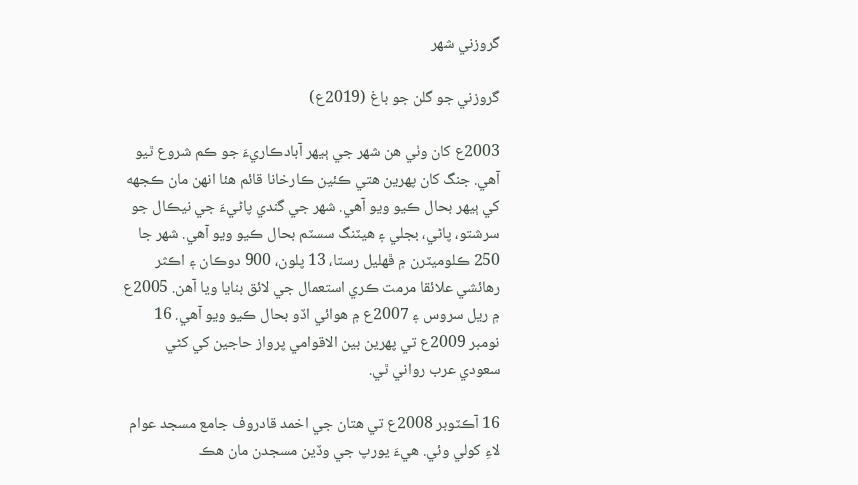گروزني شھر

گروزني جو گلن جو باغ (2019ع)

2003ع کان وٺي ھن شھر جي ٻيھر آبادڪاريءَ جو ڪم شروع ٿيو آھي. جنگ کان پھرين ھتي ڪئين ڪارخانا قائم ھئا انھن مان ڪجهه کي ٻيھر بحال ڪيو ويو آھي. شھر جي گندي پاڻيءَ جي نيڪال جو سرشتو، پاڻي، بجلي ۽ ھيٽنگ سسٽم بحال ڪيو ويو آھي. شھر جا 250 ڪلوميٽرن ۾ ڦھليل رستا، 13 پلون، 900 دوڪان ۽ اڪثر رھائشي علائقا مرمت ڪري استعمال جي لائق بنايا ويا آھن. 2005ع ۾ ريل سروس ۽ 2007ع ۾ ھوائي اڏو بحال ڪيو ويو آھي. 16 نومبر 2009ع تي پھرين بين الاقوامي پرواز حاجين کي کڻي سعودي عرب رواني ٿي.

16 آڪٽوبر 2008ع تي ھتان جي اخمد قادروف جامع مسجد عوام لاءِ کولي وئي. ھيءَ يورپ جي وڏين مسجدن مان ھڪ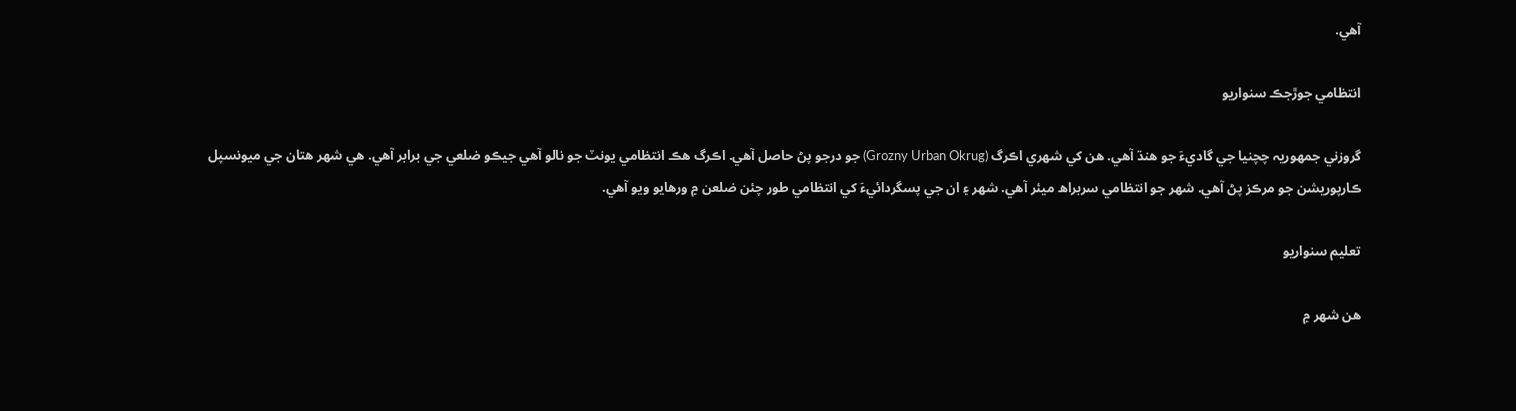آھي.

انتظامي جوڙجڪ سنواريو

گروزني جمھوريہ چچنيا جي گاديءَ جو ھنڌ آھي. ھن کي شھري اڪرگ (Grozny Urban Okrug) جو درجو پڻ حاصل آھي. اڪرگ ھڪ انتظامي يونٽ جو نالو آھي جيڪو ضلعي جي برابر آھي. ھي شھر ھتان جي ميونسپل ڪارپوريشن جو مرڪز پڻ آھي. شھر جو انتظامي سربراھ ميئر آھي. شھر ۽ ان جي پسگردائيءَ کي انتظامي طور چئن ضلعن ۾ ورھايو ويو آھي.

تعليم سنواريو

ھن شھر ۾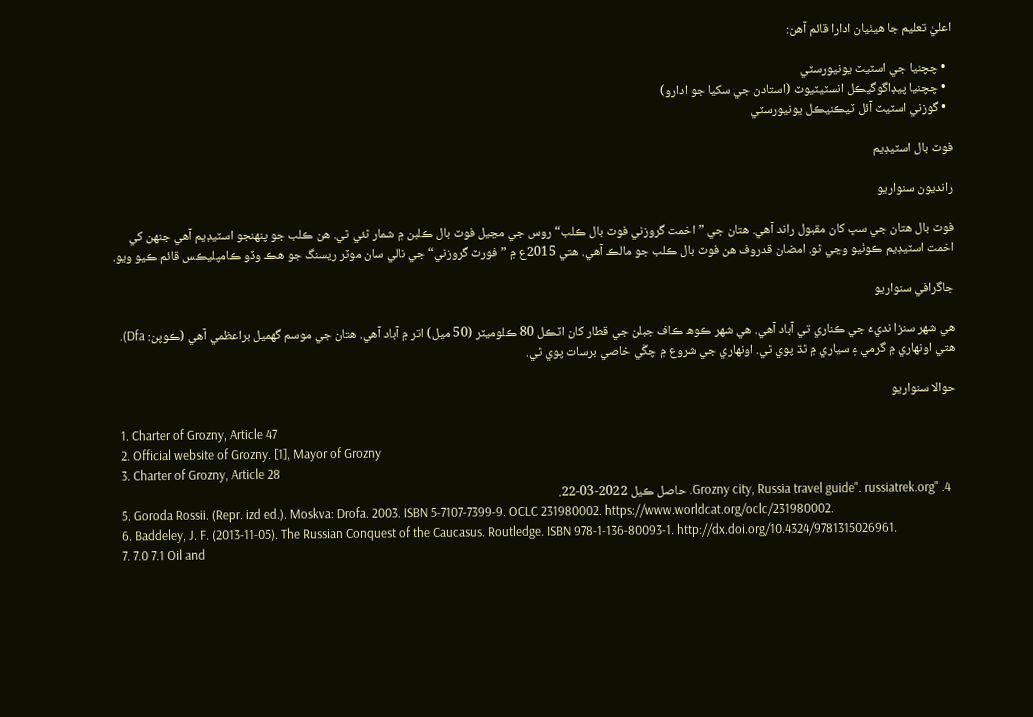اعليٰ تعليم جا ھيٺيان ادارا قائم آھن:

  • چچنيا جي اسٽيٽ يونيورسٽي
  • چچنيا پيڊاگوگيڪل انسٽيٽيوٽ (استادن جي سکيا جو ادارو)
  • گوزني اسٽيٽ آئل ٽيڪنيڪل يونيورسٽي

فوٽ بال اسٽيڊيم

رانديون سنواريو

فوٽ بال ھتان جي سڀ کان مقبول راند آھي. ھتان جي ”اخمت گروزني فوٽ بال ڪلب“ روس جي مڃيل فوٽ بال ڪلبن ۾ شمار ٿئي ٿي. ھن ڪلب جو پنھنجو اسٽيڊيم آھي جنھن کي اخمت اسٽيڊيم ڪوٺيو وڃي ٿو. امضان قدروف ھن فوٽ بال ڪلب جو مالڪ آھي. ھتي 2015ع ۾ ”فورٽ گروزني“ جي نالي سان موٽر ريسنگ جو ھڪ وڏو ڪامپليڪس قائم ڪيو ويو.

جاگرافي سنواريو

ھي شھر سنزا نديءَ جي ڪناري تي آباد آھي. ھي شھر ڪوھ ڪاف جبلن جي قطار کان اٽڪل 80 ڪلوميٽر (50 ميل) اتر ۾ آباد آھي. ھتان جي موسم گھميل براعظمي آھي (ڪوپن: Dfa). ھتي اونھاري ۾ گرمي ۽ سياري ۾ ٿڌ پوي ٿي. اونھاري جي شروع ۾ چڱي خاصي برسات پوي ٿي.

حوالا سنواريو

  1. Charter of Grozny, Article 47
  2. Official website of Grozny. [1], Mayor of Grozny
  3. Charter of Grozny, Article 28
  4. "Grozny city, Russia travel guide". russiatrek.org. حاصل ڪيل 2022-03-22.
  5. Goroda Rossii. (Repr. izd ed.). Moskva: Drofa. 2003. ISBN 5-7107-7399-9. OCLC 231980002. https://www.worldcat.org/oclc/231980002.
  6. Baddeley, J. F. (2013-11-05). The Russian Conquest of the Caucasus. Routledge. ISBN 978-1-136-80093-1. http://dx.doi.org/10.4324/9781315026961.
  7. 7.0 7.1 Oil and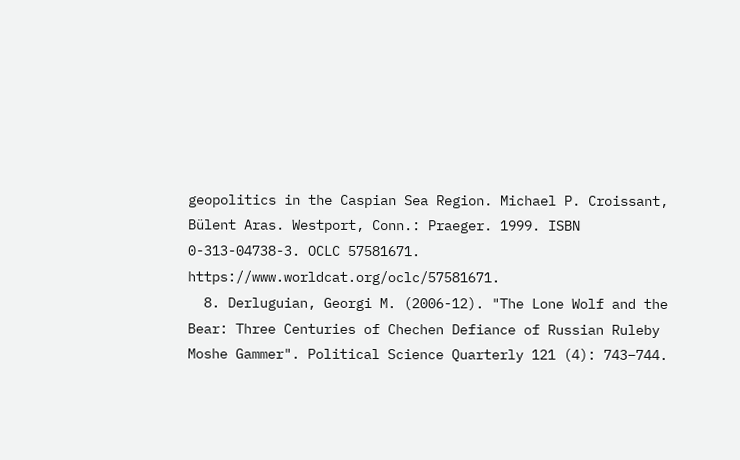geopolitics in the Caspian Sea Region. Michael P. Croissant, Bülent Aras. Westport, Conn.: Praeger. 1999. ISBN 0-313-04738-3. OCLC 57581671. https://www.worldcat.org/oclc/57581671.
  8. Derluguian, Georgi M. (2006-12). "The Lone Wolf and the Bear: Three Centuries of Chechen Defiance of Russian Ruleby Moshe Gammer". Political Science Quarterly 121 (4): 743–744.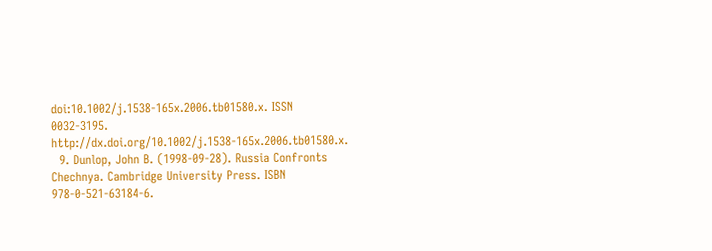doi:10.1002/j.1538-165x.2006.tb01580.x. ISSN 0032-3195. http://dx.doi.org/10.1002/j.1538-165x.2006.tb01580.x.
  9. Dunlop, John B. (1998-09-28). Russia Confronts Chechnya. Cambridge University Press. ISBN 978-0-521-63184-6.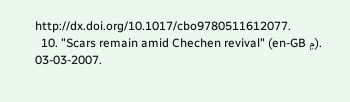http://dx.doi.org/10.1017/cbo9780511612077.
  10. "Scars remain amid Chechen revival" (en-GB ۾). 2007-03-03.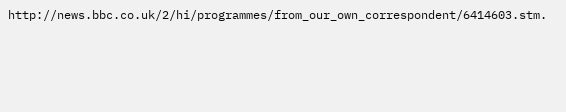http://news.bbc.co.uk/2/hi/programmes/from_our_own_correspondent/6414603.stm.